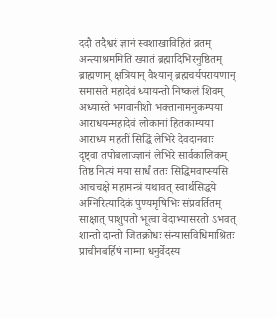ददौ तदैश्वरं ज्ञानं स्वशाखाविहितं व्रतम्
अन्त्याश्रममिति ख्यातं ब्रह्मादिभिरनुष्ठितम्
ब्राह्मणान् क्षत्रियान् वैश्यान् ब्रह्मचर्यपरायणान्
समासते महादेवं ध्यायन्तो निष्कलं शिवम्
अध्यास्ते भगवानीशो भक्तानामनुकम्पया
आराधयन्महादेवं लोकानां हितकाम्यया
आराध्य महतीं सिद्धिं लेभिरे देवदानवाः
दृष्ट्वा तपोबलाज्ज्ञानं लेभिरे सार्वकालिकम्
तिष्ठ नित्यं मया सार्धं ततः सिद्धिमवाप्स्यसि
आचचक्षे महामन्त्रं यथावत् स्वार्थसिद्धये
अग्निरित्यादिकं पुण्यमृषिभिः संप्रवर्तितम्
साक्षात् पाशुपतो भूत्वा वेदाभ्यासरतो ऽभवत्
शान्तो दान्तो जितक्रोधः संन्यासविधिमाश्रितः
प्राचीनबर्हिषं नाम्ना धनुर्वेदस्य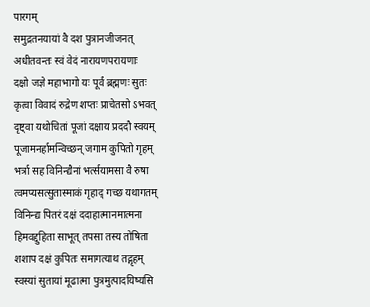पारगम्
समुद्रतनयायां वै दश पुत्रानजीजनत्
अधीतवन्तः स्वं वेदं नारायणपरायणाः
दक्षो जज्ञे महाभागो यः पूर्वं ब्रह्मणः सुतः
कृत्वा विवादं रुद्रेण शप्तः प्राचेतसो ऽभवत्
दृष्ट्वा यथोचितां पूजां दक्षाय प्रददौ स्वयम्
पूजामनर्हामन्विच्छन् जगाम कुपितो गृहम्
भर्त्रा सह विनिन्द्यैनां भर्त्सयामसा वै रुषा
त्वमप्यसत्सुतास्माकं गृहाद् गच्छ यथागतम्
विनिन्द्य पितरं दक्षं ददाहात्मानमात्मना
हिमवद्दुहिता साभूत् तपसा तस्य तोषिता
शशाप दक्षं कुपितः समागत्याथ तद्गृहम्
स्वस्यां सुतायां मूढात्मा पुत्रमुत्पादयिष्यसि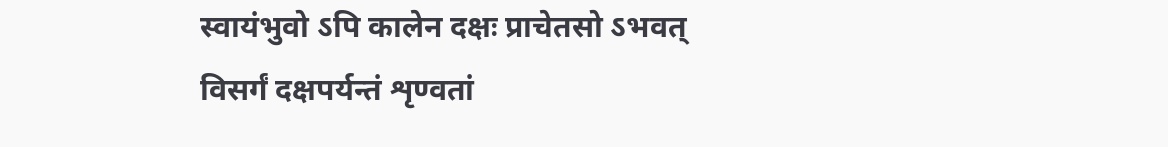स्वायंभुवो ऽपि कालेन दक्षः प्राचेतसो ऽभवत्
विसर्गं दक्षपर्यन्तं शृण्वतां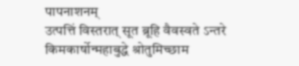पापनाशनम्
उत्पत्तिं विस्तरात् सूत ब्रूहि वैवस्वते ऽन्तरे
किमकार्षोन्महाबुद्धे श्रोतुमिच्छाम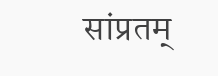सांप्रतम्